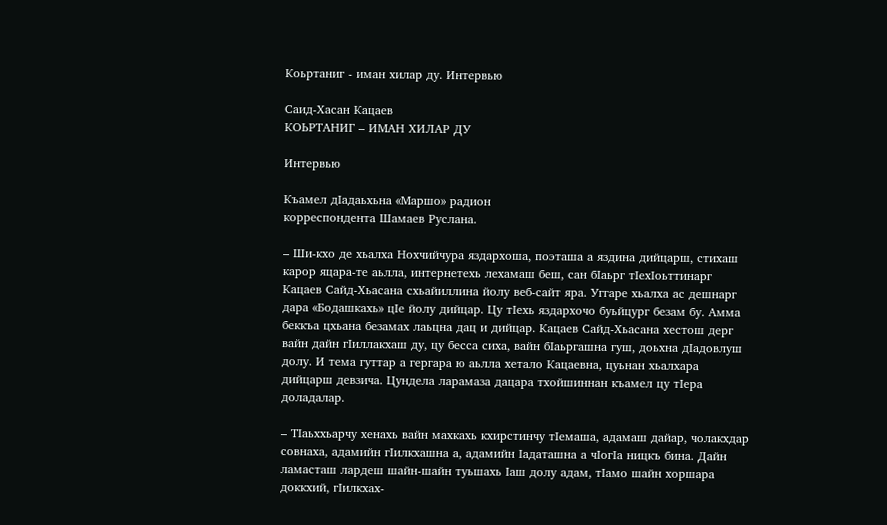Коьртаниг - иман хилар ду. Интервью

Саид-Хасан Кацаев
КОЬРТАНИГ – ИМАН ХИЛАР ДУ

Интервью

Къамел дІадаьхьна «Маршо» радион
корреспондента Шамаев Руслана.

– Ши-кхо де хьалха Нохчийчура яздархоша, поэташа а яздина дийцарш, стихаш карор яцара-те аьлла, интернетехь лехамаш беш, сан бІаьрг тІехІоьттинарг Кацаев Сайд-Хьасана схьайиллина йолу веб-сайт яра. Уггаре хьалха ас дешнарг дара «Бодашкахь» цІе йолу дийцар. Цу тІехь яздархочо буьйцург безам бу. Амма беккъа цхьана безамах лаьцна дац и дийцар. Кацаев Сайд-Хьасана хестош дерг вайн дайн гІиллакхаш ду, цу бесса сиха, вайн бІаьргашна гуш, доьхна дІадовлуш долу. И тема гуттар а гергара ю аьлла хетало Кацаевна, цуьнан хьалхара дийцарш девзича. Цундела ларамаза дацара тхойшиннан къамел цу тІера доладалар.

– ТІаьххьарчу хенахь вайн махкахь кхирстинчу тІемаша, адамаш дайар, чолакхдар совнаха, адамийн гІилкхашна а, адамийн Іадаташна а чІогІа ницкъ бина. Дайн ламасташ лардеш шайн-шайн туьшахь Іаш долу адам, тІамо шайн хоршара доккхий, гІилкхах-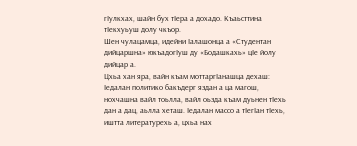гІулкхах, шайн бух тІера а дохадо. Къаьсттина тІекхуьуш долу чкъор.
Шен чулацамца, идейни Іалашонца а «Студентан дийцаршна» юкъадогІуш ду «Бодашкахь» цІе йолу дийцар а.
Цхьа хан яра, вайн къам моттаргІанашца дехаш: Іедалан политико бакъдерг яздан а ца магош, нохчашна вайл тоьлла, вайл оьзда къам дуьнен тІехь дан а дац, аьлла хеташ. Іедалан массо а тІегІан тІехь, иштта литературехь а, цхьа нах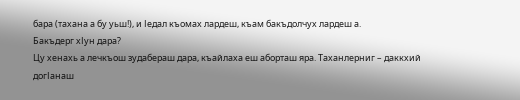бара (тахана а бу уьш!), и Іедал къомах лардеш, къам бакъдолчух лардеш а.
Бакъдерг хІун дара?
Цу хенахь а лечкъош зудабераш дара, къайлаха еш аборташ яра. Таханлерниг – даккхий догІанаш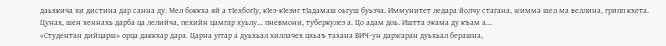даьхкича хи дистина дар санна ду. Мел боккха яй а тІехбогІу, кІез-кІезиг тІадамаш оьгуш буьзча. Иммунитет ледара йолчу стагана, жимма шел ма веллина, грипп кхета. Цунах, шен хеннахь дарба ца лелийча, пехийн цамгар хуьлу... пневмони, туберкулез а. Цо адам доь. Иштта экама ду къам а...
«Студентан дийцарш» орца даккхар дара. Царна уггар а дуьхьал хиллачех цхьаъ тахана ВИЧ-ун даржаран дуьхьал берашна,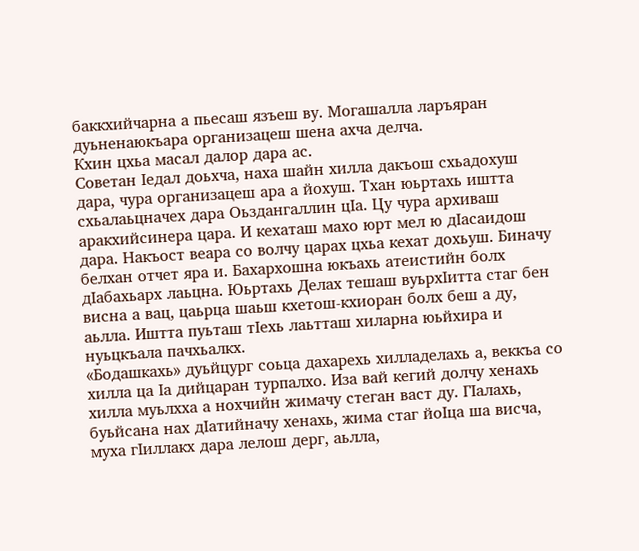баккхийчарна а пьесаш язъеш ву. Могашалла ларъяран дуьненаюкъара организацеш шена ахча делча.
Кхин цхьа масал далор дара ас.
Советан Іедал доьхча, наха шайн хилла дакъош схьадохуш дара, чура организацеш ара а йохуш. Тхан юьртахь иштта схьалаьцначех дара Оьздангаллин цІа. Цу чура архиваш аракхийсинера цара. И кехаташ махо юрт мел ю дІасаидош дара. Накъост веара со волчу царах цхьа кехат дохьуш. Биначу белхан отчет яра и. Бахархошна юкъахь атеистийн болх дІабахьарх лаьцна. Юьртахь Делах тешаш вуьрхІитта стаг бен висна а вац, цаьрца шаьш кхетош-кхиоран болх беш а ду, аьлла. Иштта пуьташ тІехь лаьтташ хиларна юьйхира и нуьцкъала пачхьалкх.
«Бодашкахь» дуьйцург соьца дахарехь хилладелахь а, веккъа со хилла ца Іа дийцаран турпалхо. Иза вай кегий долчу хенахь хилла муьлхха а нохчийн жимачу стеган васт ду. ГІалахь, буьйсана нах дІатийначу хенахь, жима стаг йоІца ша висча, муха гІиллакх дара лелош дерг, аьлла,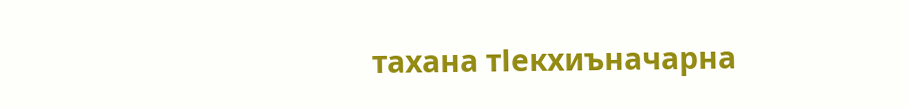тахана тІекхиъначарна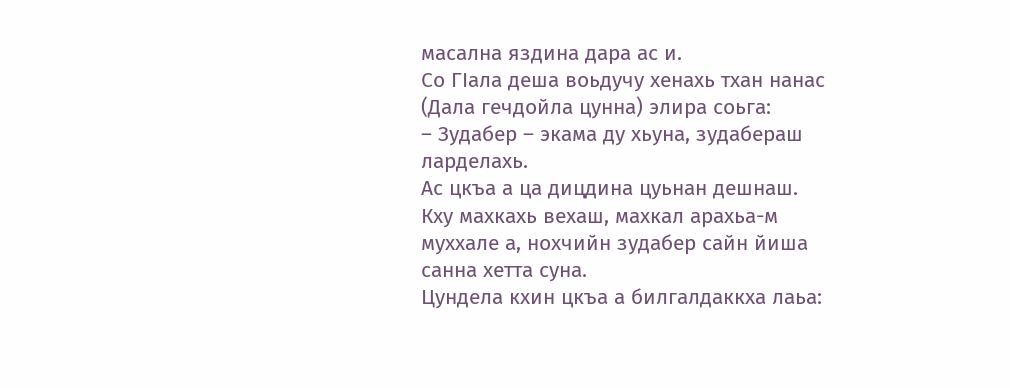масална яздина дара ас и.
Со ГІала деша воьдучу хенахь тхан нанас (Дала гечдойла цунна) элира соьга:
– Зудабер – экама ду хьуна, зудабераш ларделахь.
Ас цкъа а ца дицдина цуьнан дешнаш.
Кху махкахь вехаш, махкал арахьа-м муххале а, нохчийн зудабер сайн йиша санна хетта суна.
Цундела кхин цкъа а билгалдаккха лаьа: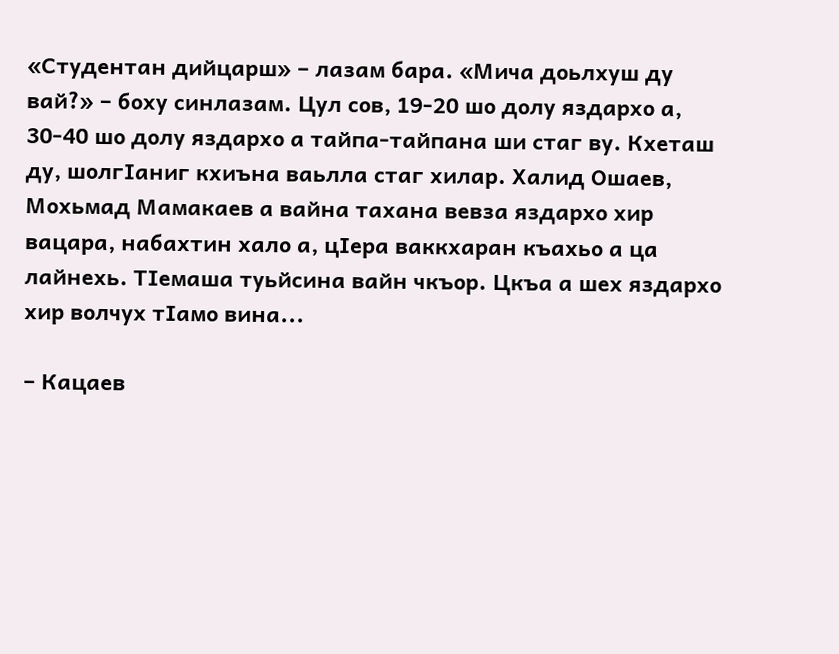«Студентан дийцарш» – лазам бара. «Мича доьлхуш ду вай?» – боху синлазам. Цул сов, 19-20 шо долу яздархо а, 30-40 шо долу яздархо а тайпа-тайпана ши стаг ву. Кхеташ ду, шолгІаниг кхиъна ваьлла стаг хилар. Халид Ошаев, Мохьмад Мамакаев а вайна тахана вевза яздархо хир вацара, набахтин хало а, цІера ваккхаран къахьо а ца лайнехь. ТІемаша туьйсина вайн чкъор. Цкъа а шех яздархо хир волчух тІамо вина...

– Кацаев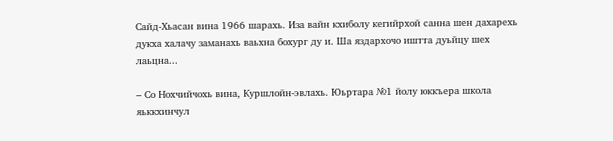Сайд-Хьасан вина 1966 шарахь. Иза вайн кхиболу кегийрхой санна шен дахарехь дукха халачу заманахь ваьхна бохург ду и. Ша яздархочо иштта дуьйцу шех лаьцна...

– Со Нохчийчохь вина, Куршлойн-эвлахь. Юьртара №1 йолу юккъера школа яьккхинчул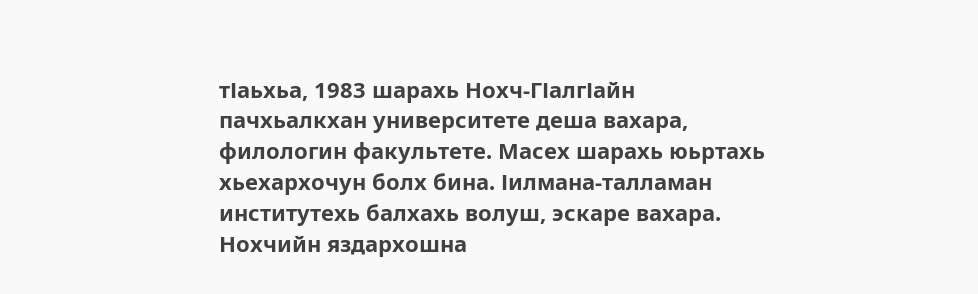тІаьхьа, 1983 шарахь Нохч-ГІалгІайн пачхьалкхан университете деша вахара, филологин факультете. Масех шарахь юьртахь хьехархочун болх бина. Іилмана-талламан институтехь балхахь волуш, эскаре вахара. Нохчийн яздархошна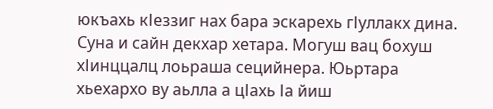юкъахь кІеззиг нах бара эскарехь гІуллакх дина.
Суна и сайн декхар хетара. Могуш вац бохуш хІинццалц лоьраша сецийнера. Юьртара хьехархо ву аьлла а цІахь Іа йиш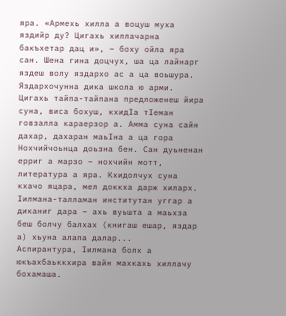яра. «Армехь хилла а воцуш муха яздийр ду? Цигахь хиллачарна бакъхетар дац и», – боху ойла яра сан. Шена гина доцчух, ша ца лайнарг яздеш волу яздархо ас а ца воьшура. Яздархочунна дика школа ю арми. Цигахь тайпа-тайпана предложенеш йира суна, виса бохуш, кхидІа тІеман говзалла караерзор а. Амма суна сайн дахар, дахаран маьІна а ца гора Нохчийчоьнца доьзна бен. Сан дуьненан ерриг а марзо – нохчийн мотт, литература а яра. Кхидолчух суна кхачо яцара, мел доккха дарж хиларх. Іилмана-талламан институтан уггар а диканиг дара – ахь вуьшта а маьхза беш болчу балхах (книгаш ешар, яздар а) хьуна алапа далар...
Аспирантура, Іилмана болх а юкъахбаьккхира вайн махкахь хиллачу бохамаша.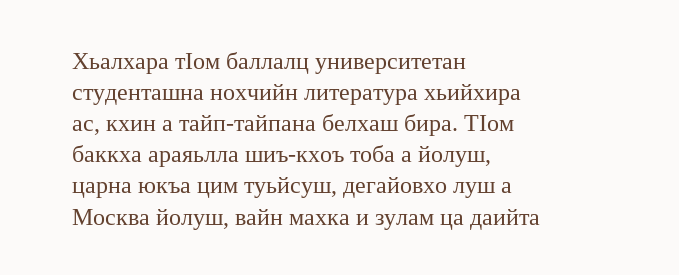Хьалхара тІом баллалц университетан студенташна нохчийн литература хьийхира ас, кхин а тайп-тайпана белхаш бира. ТІом баккха араяьлла шиъ-кхоъ тоба а йолуш, царна юкъа цим туьйсуш, дегайовхо луш а Москва йолуш, вайн махка и зулам ца даийта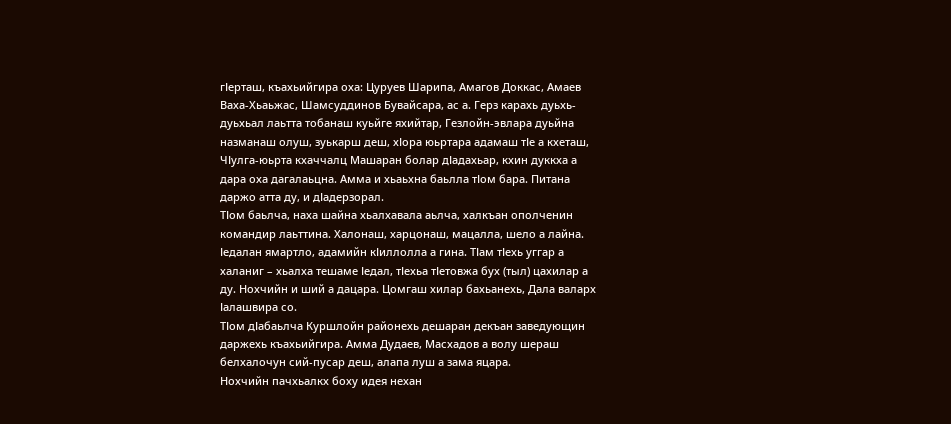гІерташ, къахьийгира оха: Цуруев Шарипа, Амагов Доккас, Амаев Ваха-Хьаьжас, Шамсуддинов Бувайсара, ас а. Герз карахь дуьхь-дуьхьал лаьтта тобанаш куьйге яхийтар, Гезлойн-эвлара дуьйна назманаш олуш, зуькарш деш, хІора юьртара адамаш тІе а кхеташ, ЧІулга-юьрта кхаччалц Машаран болар дІадахьар, кхин дуккха а дара оха дагалаьцна. Амма и хьаьхна баьлла тІом бара. Питана даржо атта ду, и дІадерзорал.
ТІом баьлча, наха шайна хьалхавала аьлча, халкъан ополченин командир лаьттина. Халонаш, харцонаш, мацалла, шело а лайна. Іедалан ямартло, адамийн кІиллолла а гина. ТІам тІехь уггар а халаниг – хьалха тешаме Іедал, тІехьа тІетовжа бух (тыл) цахилар а ду. Нохчийн и ший а дацара. Цомгаш хилар бахьанехь, Дала валарх Іалашвира со.
ТІом дІабаьлча Куршлойн районехь дешаран декъан заведующин даржехь къахьийгира. Амма Дудаев, Масхадов а волу шераш белхалочун сий-пусар деш, алапа луш а зама яцара.
Нохчийн пачхьалкх боху идея нехан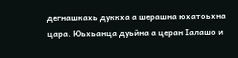дегнашкахь дуккха а шерашна юхатоьхна цара. Юьхьанца дуьйна а церан Іалашо и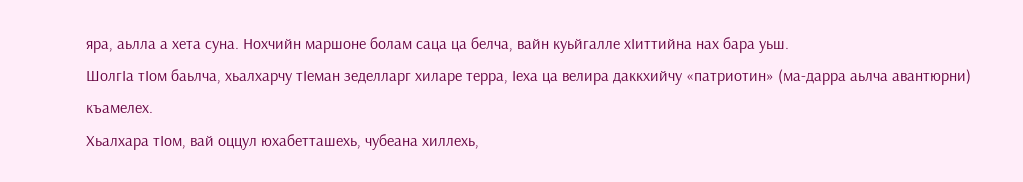яра, аьлла а хета суна. Нохчийн маршоне болам саца ца белча, вайн куьйгалле хІиттийна нах бара уьш.
ШолгІа тІом баьлча, хьалхарчу тІеман зеделларг хиларе терра, Іеха ца велира даккхийчу «патриотин» (ма-дарра аьлча авантюрни) къамелех.
Хьалхара тІом, вай оццул юхабетташехь, чубеана хиллехь,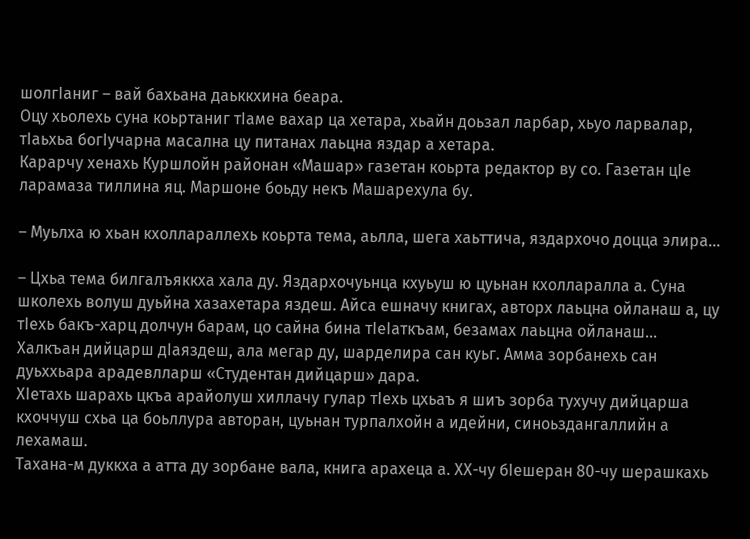шолгІаниг – вай бахьана даьккхина беара.
Оцу хьолехь суна коьртаниг тІаме вахар ца хетара, хьайн доьзал ларбар, хьуо ларвалар, тІаьхьа богІучарна масална цу питанах лаьцна яздар а хетара.
Карарчу хенахь Куршлойн районан «Машар» газетан коьрта редактор ву со. Газетан цІе ларамаза тиллина яц. Маршоне боьду некъ Машарехула бу.

– Муьлха ю хьан кхоллараллехь коьрта тема, аьлла, шега хаьттича, яздархочо доцца элира...

– Цхьа тема билгалъяккха хала ду. Яздархочуьнца кхуьуш ю цуьнан кхолларалла а. Суна школехь волуш дуьйна хазахетара яздеш. Айса ешначу книгах, авторх лаьцна ойланаш а, цу тІехь бакъ-харц долчун барам, цо сайна бина тІеІаткъам, безамах лаьцна ойланаш...
Халкъан дийцарш дІаяздеш, ала мегар ду, шарделира сан куьг. Амма зорбанехь сан дуьххьара арадевлларш «Студентан дийцарш» дара.
ХІетахь шарахь цкъа арайолуш хиллачу гулар тІехь цхьаъ я шиъ зорба тухучу дийцарша кхоччуш схьа ца боьллура авторан, цуьнан турпалхойн а идейни, синоьздангаллийн а лехамаш.
Тахана-м дуккха а атта ду зорбане вала, книга арахеца а. ХХ-чу бІешеран 80-чу шерашкахь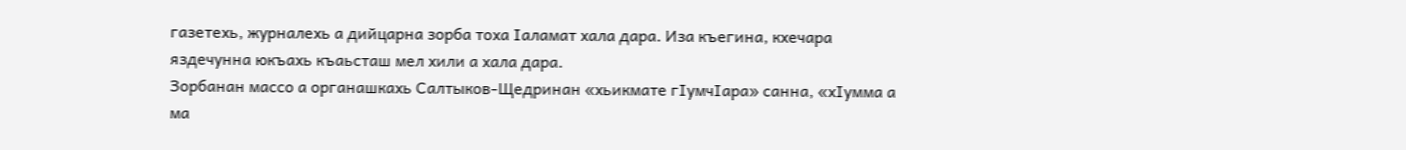газетехь, журналехь а дийцарна зорба тоха Іаламат хала дара. Иза къегина, кхечара яздечунна юкъахь къаьсташ мел хили а хала дара.
Зорбанан массо а органашкахь Салтыков-Щедринан «хьикмате гІумчІара» санна, «хІумма а ма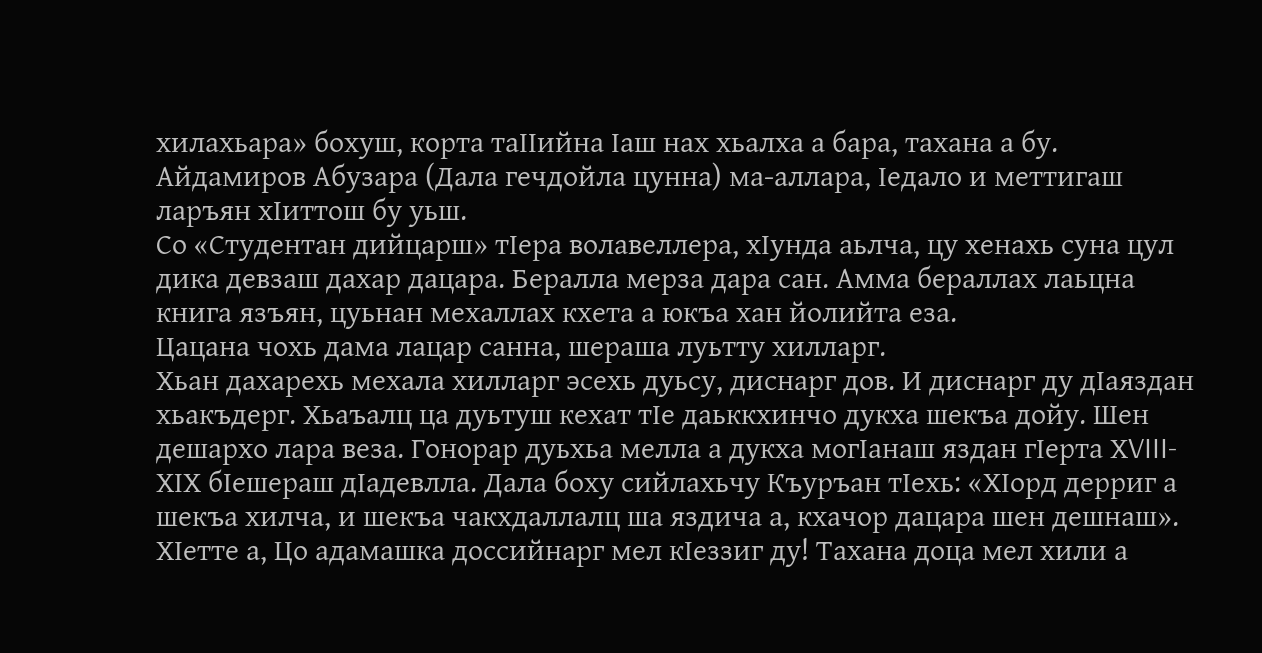хилахьара» бохуш, корта таІІийна Іаш нах хьалха а бара, тахана а бу. Айдамиров Абузара (Дала гечдойла цунна) ма-аллара, Іедало и меттигаш ларъян хІиттош бу уьш.
Со «Студентан дийцарш» тІера волавеллера, хІунда аьлча, цу хенахь суна цул дика девзаш дахар дацара. Бералла мерза дара сан. Амма бераллах лаьцна книга язъян, цуьнан мехаллах кхета а юкъа хан йолийта еза.
Цацана чохь дама лацар санна, шераша луьтту хилларг.
Хьан дахарехь мехала хилларг эсехь дуьсу, диснарг дов. И диснарг ду дІаяздан хьакъдерг. Хьаъалц ца дуьтуш кехат тІе даьккхинчо дукха шекъа дойу. Шен дешархо лара веза. Гонорар дуьхьа мелла а дукха могІанаш яздан гІерта ХVIII-ХIХ бІешераш дІадевлла. Дала боху сийлахьчу Къуръан тІехь: «ХІорд дерриг а шекъа хилча, и шекъа чакхдаллалц ша яздича а, кхачор дацара шен дешнаш». ХІетте а, Цо адамашка доссийнарг мел кІеззиг ду! Тахана доца мел хили а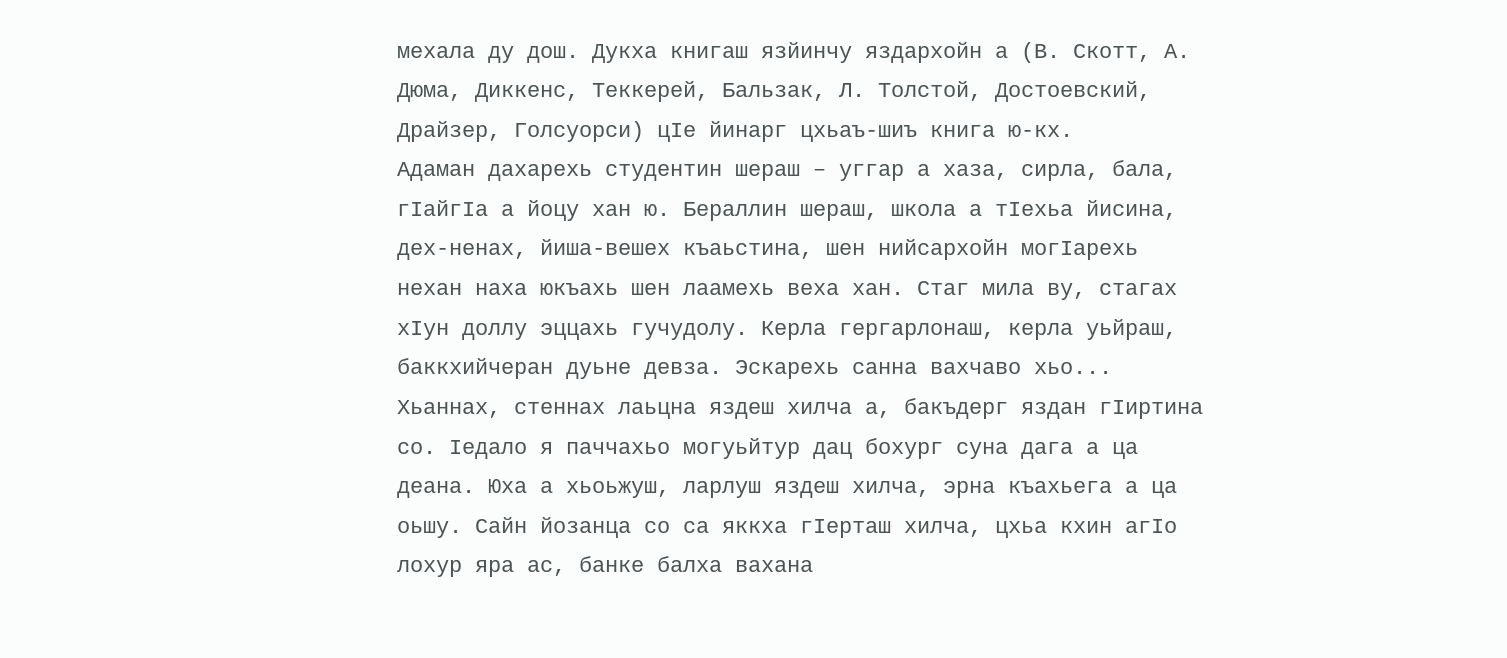мехала ду дош. Дукха книгаш язйинчу яздархойн а (В. Скотт, А. Дюма, Диккенс, Теккерей, Бальзак, Л. Толстой, Достоевский, Драйзер, Голсуорси) цІе йинарг цхьаъ-шиъ книга ю-кх.
Адаман дахарехь студентин шераш – уггар а хаза, сирла, бала, гІайгІа а йоцу хан ю. Бераллин шераш, школа а тІехьа йисина, дех-ненах, йиша-вешех къаьстина, шен нийсархойн могІарехь нехан наха юкъахь шен лаамехь веха хан. Стаг мила ву, стагах хІун доллу эццахь гучудолу. Керла гергарлонаш, керла уьйраш, баккхийчеран дуьне девза. Эскарехь санна вахчаво хьо...
Хьаннах, стеннах лаьцна яздеш хилча а, бакъдерг яздан гІиртина со. Іедало я паччахьо могуьйтур дац бохург суна дага а ца деана. Юха а хьоьжуш, ларлуш яздеш хилча, эрна къахьега а ца оьшу. Сайн йозанца со са яккха гІерташ хилча, цхьа кхин агІо лохур яра ас, банке балха вахана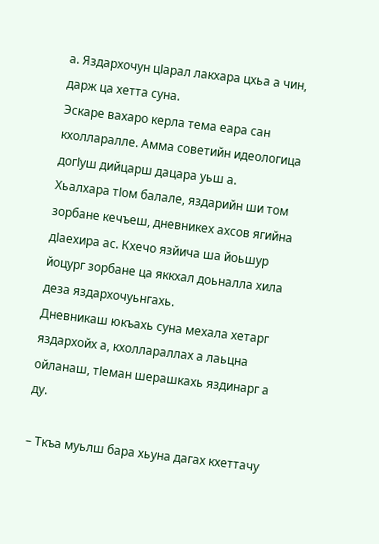а. Яздархочун цІарал лакхара цхьа а чин, дарж ца хетта суна.
Эскаре вахаро керла тема еара сан кхолларалле. Амма советийн идеологица догІуш дийцарш дацара уьш а.
Хьалхара тІом балале, яздарийн ши том зорбане кечъеш, дневникех ахсов ягийна дІаехира ас. Кхечо язйича ша йоьшур йоцург зорбане ца яккхал доьналла хила деза яздархочуьнгахь.
Дневникаш юкъахь суна мехала хетарг яздархойх а, кхоллараллах а лаьцна ойланаш, тІеман шерашкахь яздинарг а ду.

– Ткъа муьлш бара хьуна дагах кхеттачу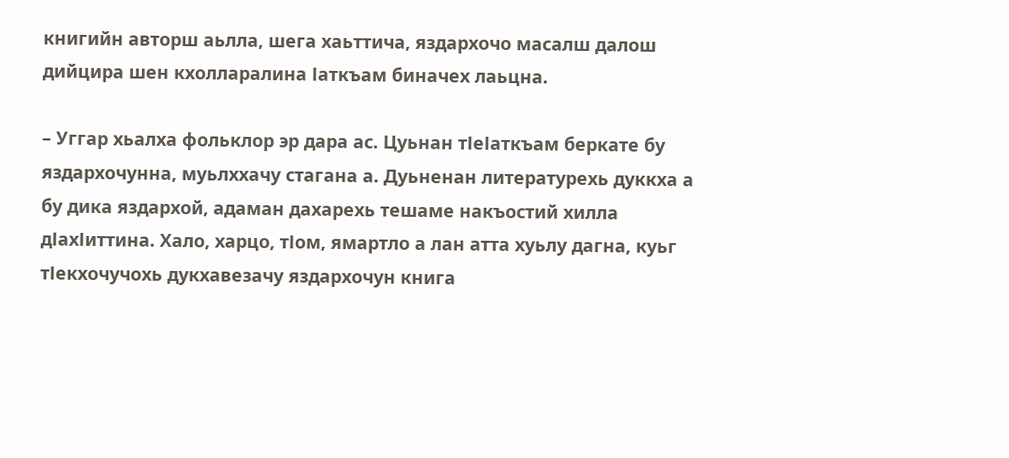книгийн авторш аьлла, шега хаьттича, яздархочо масалш далош дийцира шен кхолларалина Іаткъам биначех лаьцна.

– Уггар хьалха фольклор эр дара ас. Цуьнан тІеІаткъам беркате бу яздархочунна, муьлххачу стагана а. Дуьненан литературехь дуккха а бу дика яздархой, адаман дахарехь тешаме накъостий хилла дІахІиттина. Хало, харцо, тІом, ямартло а лан атта хуьлу дагна, куьг тІекхочучохь дукхавезачу яздархочун книга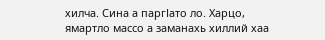хилча. Сина а паргІато ло. Харцо, ямартло массо а заманахь хиллий хаа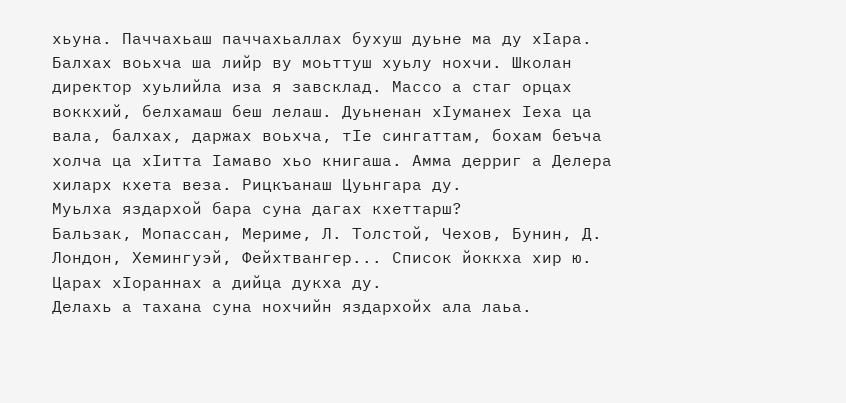хьуна. Паччахьаш паччахьаллах бухуш дуьне ма ду хІара.
Балхах воьхча ша лийр ву моьттуш хуьлу нохчи. Школан директор хуьлийла иза я завсклад. Массо а стаг орцах воккхий, белхамаш беш лелаш. Дуьненан хІуманех Іеха ца вала, балхах, даржах воьхча, тІе сингаттам, бохам беъча холча ца хІитта Іамаво хьо книгаша. Амма дерриг а Делера хиларх кхета веза. Рицкъанаш Цуьнгара ду.
Муьлха яздархой бара суна дагах кхеттарш?
Бальзак, Мопассан, Мериме, Л. Толстой, Чехов, Бунин, Д. Лондон, Хемингуэй, Фейхтвангер... Список йоккха хир ю. Царах хІораннах а дийца дукха ду.
Делахь а тахана суна нохчийн яздархойх ала лаьа.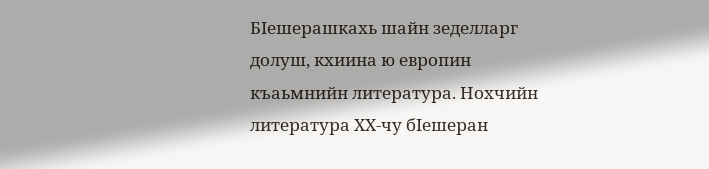БІешерашкахь шайн зеделларг долуш, кхиина ю европин къаьмнийн литература. Нохчийн литература ХХ-чу бІешеран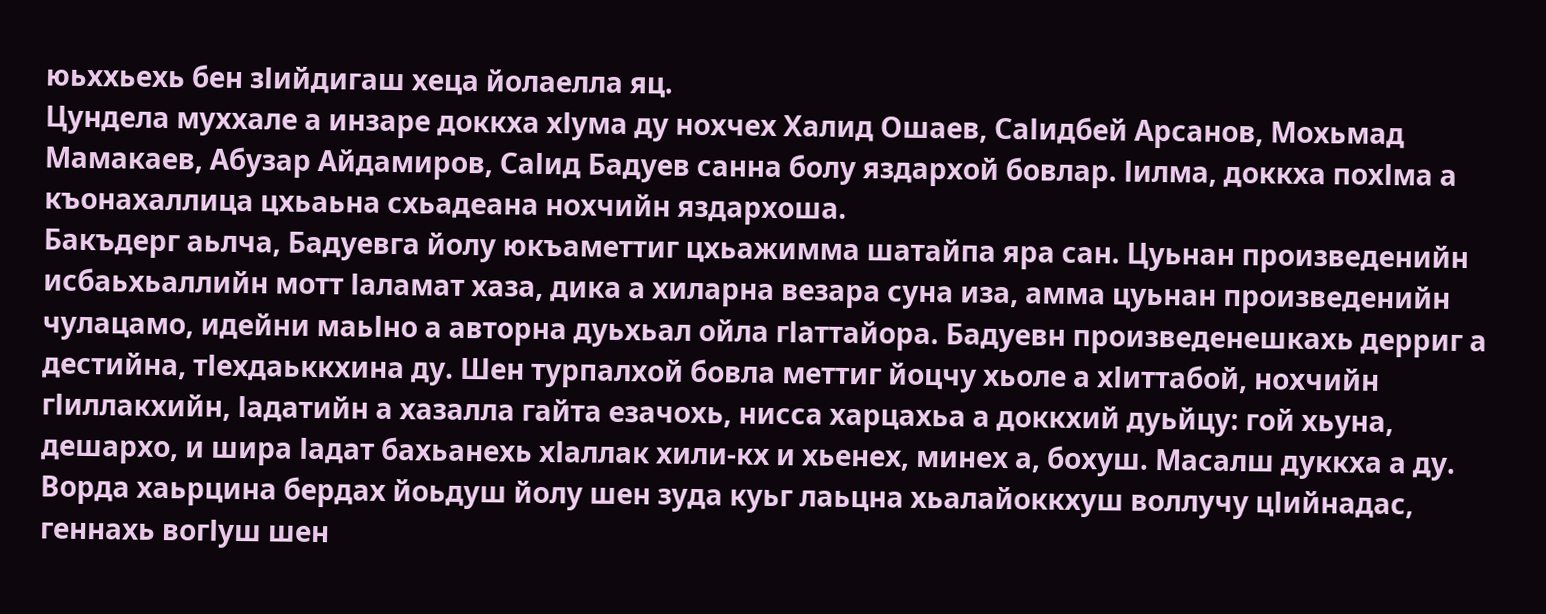юьххьехь бен зІийдигаш хеца йолаелла яц.
Цундела муххале а инзаре доккха хІума ду нохчех Халид Ошаев, СаІидбей Арсанов, Мохьмад Мамакаев, Абузар Айдамиров, СаІид Бадуев санна болу яздархой бовлар. Іилма, доккха похІма а къонахаллица цхьаьна схьадеана нохчийн яздархоша.
Бакъдерг аьлча, Бадуевга йолу юкъаметтиг цхьажимма шатайпа яра сан. Цуьнан произведенийн исбаьхьаллийн мотт Іаламат хаза, дика а хиларна везара суна иза, амма цуьнан произведенийн чулацамо, идейни маьІно а авторна дуьхьал ойла гІаттайора. Бадуевн произведенешкахь дерриг а дестийна, тІехдаьккхина ду. Шен турпалхой бовла меттиг йоцчу хьоле а хІиттабой, нохчийн гІиллакхийн, Іадатийн а хазалла гайта езачохь, нисса харцахьа а доккхий дуьйцу: гой хьуна, дешархо, и шира Іадат бахьанехь хІаллак хили-кх и хьенех, минех а, бохуш. Масалш дуккха а ду. Ворда хаьрцина бердах йоьдуш йолу шен зуда куьг лаьцна хьалайоккхуш воллучу цІийнадас, геннахь вогІуш шен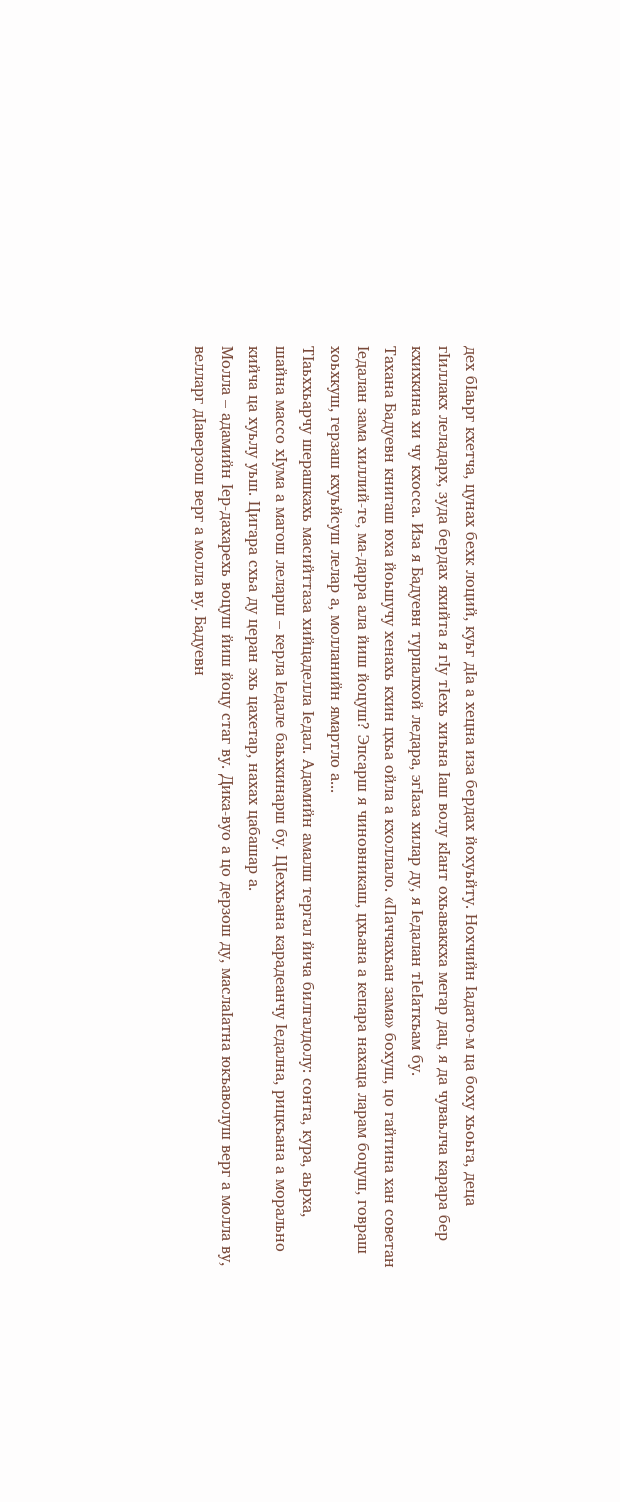дех бІаьрг кхетча, цунах бехк лоций, куьг дІа а хецна иза бердах йохуьйту. Нохчийн Іадато-м ца боху хьоьга, деца гІиллакх леладарх, зуда бердах яхийта я гІу тІехь хиъна Іаш волу кІант охьаваккха мегар дац, я да чуваьлча карара бер кхихкина хи чу кхосса. Иза я Бадуевн турпалхой ледара, эгІаза хилар ду, я Іедалан тІеІаткъам бу.
Тахана Бадуевн книгаш юха йоьшучу хенахь кхин цхьа ойла а кхоллало. «Паччахьан зама» бохуш, цо гайтина хан советан Іедалан зама хиллий-те, ма-дарра ала йиш йоцуш? Эпсарш я чиновникаш, цхьана а кепара нахаца ларам боцуш, говраш хоьхкуш, герзаш кхуьйсуш лелар а, молланийн ямартло а...
ТІаьххьарчу шерашкахь масийттаза хийцаделла Іедал. Адамийн амалш тергал йича билгалдолу: сонта, кура, аьрха, шайна массо хІума а магош леларш – керла Іедале баьхкинарш бу. ЦІеххьана карадеанчу Іедална, рицкъана а морально кийча ца хуьлу уьш. Цигара схьа ду церан эхь цахетар, нахах цабашар а.
Молла – адамийн Іер-дахарехь воцуш йиш йоцу стаг ву. Дика-вуо а цо дерзош ду, маслаІатна юкъаволуш верг а молла ву, велларг дІаверзош верг а молла ву. Бадуевн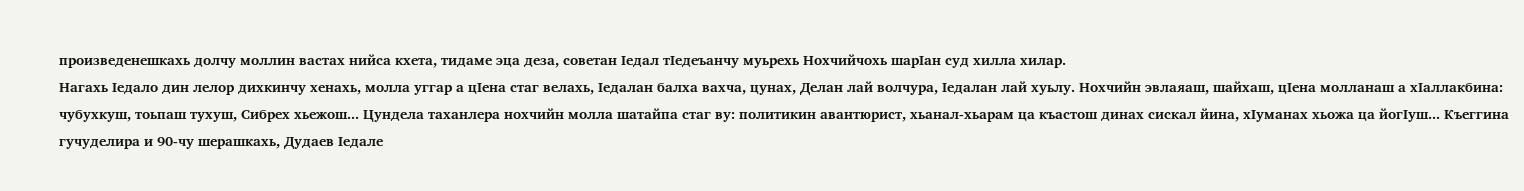произведенешкахь долчу моллин вастах нийса кхета, тидаме эца деза, советан Іедал тІедеъанчу муьрехь Нохчийчохь шарІан суд хилла хилар.
Нагахь Іедало дин лелор дихкинчу хенахь, молла уггар а цІена стаг велахь, Іедалан балха вахча, цунах, Делан лай волчура, Іедалан лай хуьлу. Нохчийн эвлаяаш, шайхаш, цІена молланаш а хІаллакбина: чубухкуш, тоьпаш тухуш, Сибрех хьежош... Цундела таханлера нохчийн молла шатайпа стаг ву: политикин авантюрист, хьанал-хьарам ца къастош динах сискал йина, хІуманах хьожа ца йогІуш... Къеггина гучуделира и 90-чу шерашкахь, Дудаев Іедале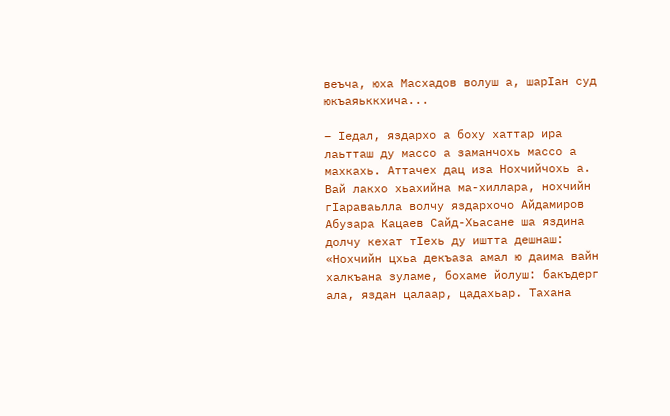веъча, юха Масхадов волуш а, шарІан суд юкъаяьккхича...

– Іедал, яздархо а боху хаттар ира лаьтташ ду массо а заманчохь массо а махкахь. Аттачех дац иза Нохчийчохь а. Вай лакхо хьахийна ма-хиллара, нохчийн гІараваьлла волчу яздархочо Айдамиров Абузара Кацаев Сайд-Хьасане ша яздина долчу кехат тІехь ду иштта дешнаш: «Нохчийн цхьа декъаза амал ю даима вайн халкъана зуламе, бохаме йолуш: бакъдерг ала, яздан цалаар, цадахьар. Тахана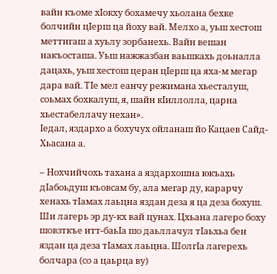вайн къоме хIокху бохамечу хьолана бехке болчийн цIерш ца йоху вай. Мелхо а, уьш хестош меттигаш а хуьлу зорбанехь. Вайн вешан накъосташа. Уьш нажжазбан ваьшкахь доьналла дацахь, уьш хестош церан цIерш ца яха-м мегар дара вай. ТIе мел еанчу режимана хьесталуш, соьмах бохкалуш, я, шайн кIиллолла, царна хьестабеллачу нехан».
Іедал, яздархо а бохучух ойланаш йо Кацаев Сайд-Хьасана а.

– Нохчийчохь тахана а яздархошна юкъахь дІабоьдуш къовсам бу, ала мегар ду, карарчу хенахь тІамах лаьцна яздан деза я ца деза бохуш. Ши лагерь эр ду-кх вай цунах. Цхьана лагеро боху шовзткъе итт-баьІа шо даьллачул тІаьхьа бен яздан ца деза тІамах лаьцна. ШолгІа лагерехь болчара (со а цаьрца ву)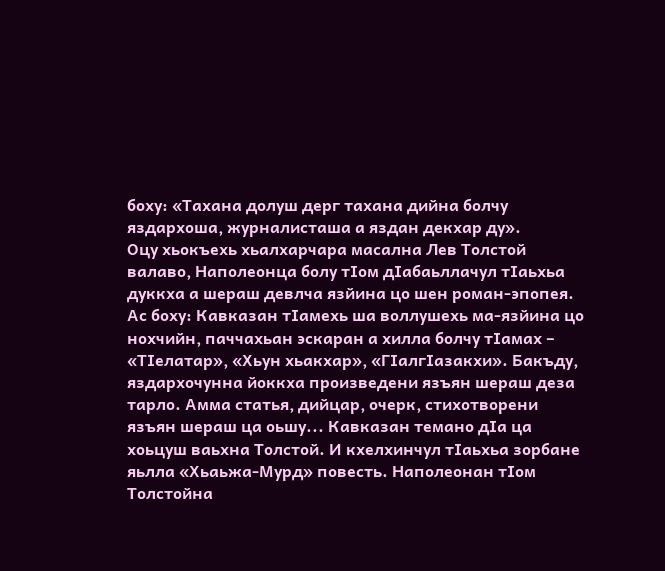боху: «Тахана долуш дерг тахана дийна болчу яздархоша, журналисташа а яздан декхар ду».
Оцу хьокъехь хьалхарчара масална Лев Толстой валаво, Наполеонца болу тІом дІабаьллачул тІаьхьа дуккха а шераш девлча язйина цо шен роман-эпопея.
Ас боху: Кавказан тІамехь ша воллушехь ма-язйина цо нохчийн, паччахьан эскаран а хилла болчу тІамах – «ТІелатар», «Хьун хьакхар», «ГІалгІазакхи». Бакъду, яздархочунна йоккха произведени язъян шераш деза тарло. Амма статья, дийцар, очерк, стихотворени язъян шераш ца оьшу... Кавказан темано дІа ца хоьцуш ваьхна Толстой. И кхелхинчул тІаьхьа зорбане яьлла «Хьаьжа-Мурд» повесть. Наполеонан тІом Толстойна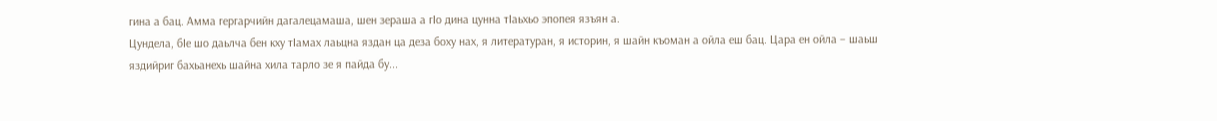гина а бац. Амма гергарчийн дагалецамаша, шен зераша а гІо дина цунна тІаьхьо эпопея язъян а.
Цундела, бІе шо даьлча бен кху тІамах лаьцна яздан ца деза боху нах, я литературан, я историн, я шайн къоман а ойла еш бац. Цара ен ойла – шаьш яздийриг бахьанехь шайна хила тарло зе я пайда бу...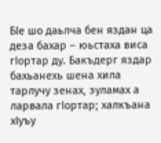БІе шо даьлча бен яздан ца деза бахар – юьстаха виса гІортар ду. Бакъдерг яздар бахьанехь шена хила тарлучу зенах, зуламах а ларвала гІортар; халкъана хІуъу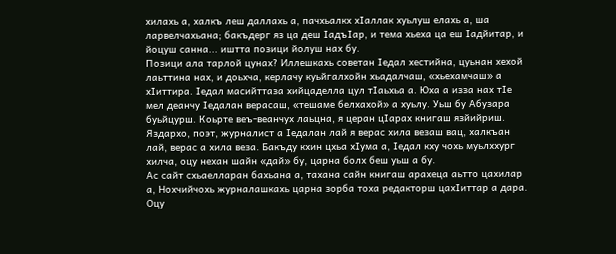хилахь а, халкъ леш даллахь а, пачхьалкх хІаллак хуьлуш елахь а, ша ларвелчахьана; бакъдерг яз ца деш ІадъІар, и тема хьеха ца еш Іадйитар, и йоцуш санна... иштта позици йолуш нах бу.
Позици ала тарлой цунах? Иллешкахь советан Іедал хестийна, цуьнан хехой лаьттина нах, и доьхча, керлачу куьйгалхойн хьадалчаш, «хьехамчаш» а хІиттира. Іедал масийттаза хийцаделла цул тІаьхьа а. Юха а изза нах тІе мел деанчу Іедалан верасаш, «тешаме белхахой» а хуьлу. Уьш бу Абузара буьйцурш. Коьрте веъ-веанчух лаьцна, я церан цІарах книгаш язйийриш. Яздархо, поэт, журналист а Іедалан лай я верас хила везаш вац, халкъан лай, верас а хила веза. Бакъду кхин цхьа хІума а, Іедал кху чохь муьлххург хилча, оцу нехан шайн «дай» бу, царна болх беш уьш а бу.
Ас сайт схьаелларан бахьана а, тахана сайн книгаш арахеца аьтто цахилар а, Нохчийчохь журналашкахь царна зорба тоха редакторш цахІиттар а дара. Оцу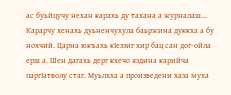ас буьйцучу нехан карахь ду тахана а журналаш...
Карарчу хенахь дуьненчухула баьржина дуккха а бу нохчий. Царна юкъахь кІеззиг хир бац сан дог-ойла ерш а. Шен дагахь дерг кхечо яздина карийча паргІатволу стаг. Муьлхха а произведени хаза муха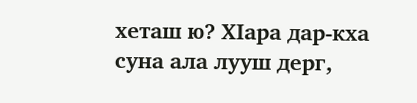хеташ ю? ХІара дар-кха суна ала лууш дерг,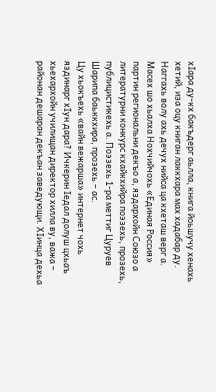хІара ду-кх бакъдерг аьлла, книга йоьшучу хенахь хетий, иза оцу книган лаккхара мах хадабар ду.
Наггахь волу ахь дечух нийса ца кхеташ верг а. Масех шо хьалха Нохчийчохь «Единая Россия» партин региональни декъо а, яздархойн Союзо а литературни конкурс кхайкхийра поэзехь, прозехь, публицистикехь а. Поэзехь 1-ра меттиг Цуруев Шарипа баьккхира, прозехь – ас.
Цу хьокъехь «вайн вежарша» интернет чохь яздинарг хІун дара? Ичкерин Іедал долуш цхьаъ хьехархойн училищан директор хилла ву, важа – районан дешаран декъан заведующи. ХІинца дехьа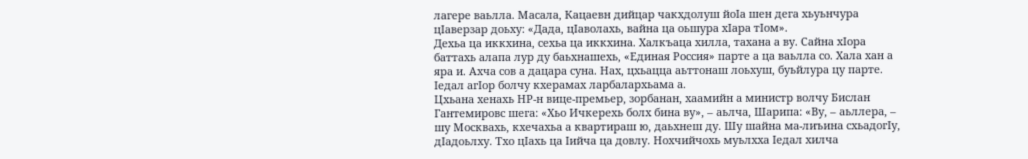лагере ваьлла. Масала, Кацаевн дийцар чакхдолуш йоІа шен дега хьуьнчура цІаверзар доьху: «Дада, цІаволахь, вайна ца оьшура хІара тІом».
Дехьа ца иккхина, сехьа ца иккхина. Халкъаца хилла, тахана а ву. Сайна хІора баттахь алапа лур ду баьхнашехь, «Единая Россия» парте а ца ваьлла со. Хала хан а яра и. Ахча сов а дацара суна. Нах, цхьацца аьттонаш лоьхуш, буьйлура цу парте. Іедал агІор болчу кхерамах ларбалархьама а.
Цхьана хенахь НР-н вице-премьер, зорбанан, хаамийн а министр волчу Бислан Гантемировс шега: «Хьо Ичкерехь болх бина ву», – аьлча, Шарипа: «Ву, – аьллера, – шу Москвахь, кхечахьа а квартираш ю, даьхнеш ду. Шу шайна ма-лиъина схьадогІу, дІадоьлху. Тхо цІахь ца Іийча ца довлу. Нохчийчохь муьлхха Іедал хилча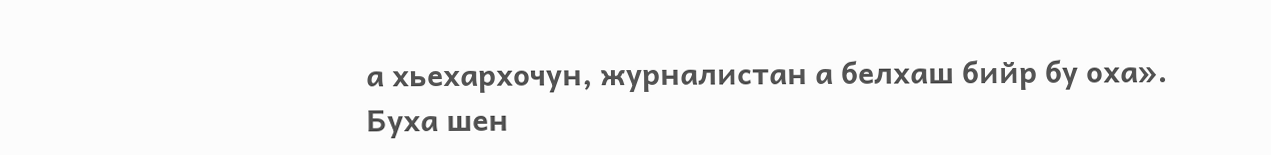а хьехархочун, журналистан а белхаш бийр бу оха».
Буха шен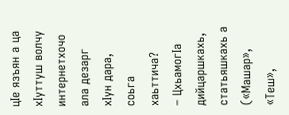цІе язъян а ца хІуттуш волчу интернетхочо ала дезарг хІун дара, соьга хаьттича?
– ЦхьамогІа дийцаршкахь, статьяшкахь а («Машар», «Теш»,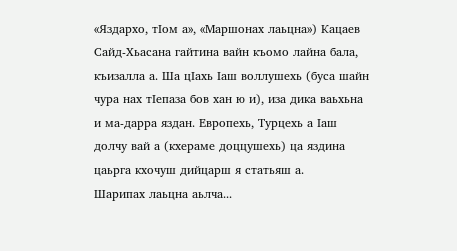«Яздархо, тІом а», «Маршонах лаьцна») Кацаев Сайд-Хьасана гайтина вайн къомо лайна бала, къизалла а. Ша цІахь Іаш воллушехь (буса шайн чура нах тІепаза бов хан ю и), иза дика ваьхьна и ма-дарра яздан. Европехь, Турцехь а Іаш долчу вай а (кхераме доццушехь) ца яздина цаьрга кхочуш дийцарш я статьяш а.
Шарипах лаьцна аьлча...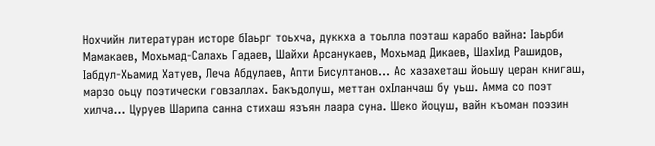Нохчийн литературан исторе бІаьрг тоьхча, дуккха а тоьлла поэташ карабо вайна: Іаьрби Мамакаев, Мохьмад-Салахь Гадаев, Шайхи Арсанукаев, Мохьмад Дикаев, ШахІид Рашидов, Іабдул-Хьамид Хатуев, Леча Абдулаев, Апти Бисултанов... Ас хазахеташ йоьшу церан книгаш, марзо оьцу поэтически говзаллах. Бакъдолуш, меттан охІланчаш бу уьш. Амма со поэт хилча... Цуруев Шарипа санна стихаш язъян лаара суна. Шеко йоцуш, вайн къоман поэзин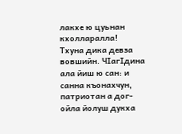лакхе ю цуьнан кхолларалла!
Тхуна дика девза вовшийн. ЧІагІдина ала йиш ю сан: и санна къонахчун, патриотан а дог-ойла йолуш дукха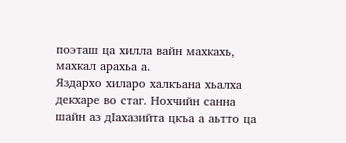поэташ ца хилла вайн махкахь, махкал арахьа а.
Яздархо хиларо халкъана хьалха декхаре во стаг. Нохчийн санна шайн аз дІахазийта цкъа а аьтто ца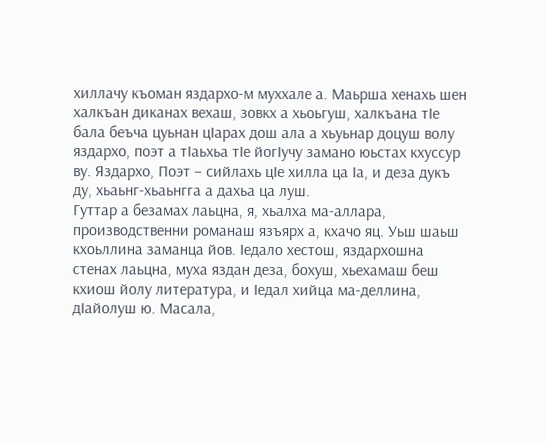хиллачу къоман яздархо-м муххале а. Маьрша хенахь шен халкъан диканах вехаш, зовкх а хьоьгуш, халкъана тІе бала беъча цуьнан цІарах дош ала а хьуьнар доцуш волу яздархо, поэт а тІаьхьа тІе йогІучу замано юьстах кхуссур ву. Яздархо, Поэт – сийлахь цІе хилла ца Іа, и деза дукъ ду, хьаьнг-хьаьнгга а дахьа ца луш.
Гуттар а безамах лаьцна, я, хьалха ма-аллара, производственни романаш язъярх а, кхачо яц. Уьш шаьш кхоьллина заманца йов. Іедало хестош, яздархошна стенах лаьцна, муха яздан деза, бохуш, хьехамаш беш кхиош йолу литература, и Іедал хийца ма-деллина, дІайолуш ю. Масала,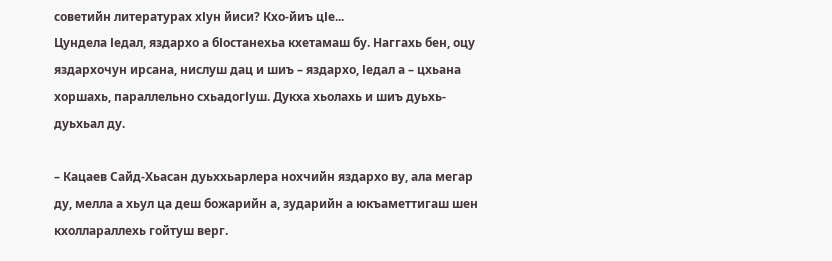советийн литературах хІун йиси? Кхо-йиъ цІе...
Цундела Іедал, яздархо а бІостанехьа кхетамаш бу. Наггахь бен, оцу яздархочун ирсана, нислуш дац и шиъ – яздархо, Іедал а – цхьана хоршахь, параллельно схьадогІуш. Дукха хьолахь и шиъ дуьхь-дуьхьал ду.

– Кацаев Сайд-Хьасан дуьххьарлера нохчийн яздархо ву, ала мегар ду, мелла а хьул ца деш божарийн а, зударийн а юкъаметтигаш шен кхоллараллехь гойтуш верг.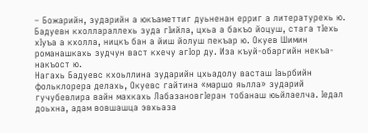– Божарийн, зударийн а юкъаметтиг дуьненан ерриг а литературехь ю. Бадуевн кхоллараллехь зуда гІийла, цхьа а бакъо йоцуш, стага тІехь хІуъа а кхолла, ницкъ бан а йиш йолуш пекъар ю. Окуев Шимин романашкахь зудчун васт кхечу агІор ду. Иза къуй-обаргийн некъа-накъост ю.
Нагахь Бадуевс кхоьллина зударийн цхьадолу васташ Іаьрбийн фольклорера делахь, Окуевс гайтина «маршо яьлла» зударий гучубевлира вайн махкахь ЛабазановгІеран тобанаш юьйлаелча. Іедал доьхна, адам вовшашца эвхьаза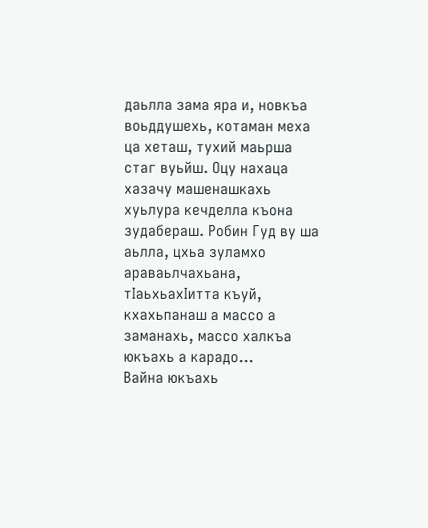даьлла зама яра и, новкъа воьддушехь, котаман меха ца хеташ, тухий маьрша стаг вуьйш. Оцу нахаца хазачу машенашкахь хуьлура кечделла къона зудабераш. Робин Гуд ву ша аьлла, цхьа зуламхо араваьлчахьана, тІаьхьахІитта къуй, кхахьпанаш а массо а заманахь, массо халкъа юкъахь а карадо...
Вайна юкъахь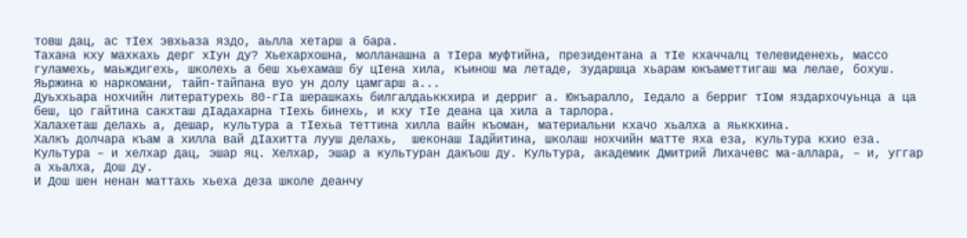товш дац, ас тІех эвхьаза яздо, аьлла хетарш а бара.
Тахана кху махкахь дерг хІун ду? Хьехархошна, молланашна а тІера муфтийна, президентана а тІе кхаччалц телевиденехь, массо гуламехь, маьждигехь, школехь а беш хьехамаш бу цІена хила, къинош ма летаде, зударшца хьарам юкъаметтигаш ма лелае, бохуш. Яьржина ю наркомани, тайп-тайпана вуо ун долу цамгарш а...
Дуьххьара нохчийн литературехь 80-гІа шерашкахь билгалдаьккхира и дерриг а. Юкъаралло, Іедало а берриг тІом яздархочуьнца а ца беш, цо гайтина сакхташ дІадахарна тІехь бинехь, и кху тІе деана ца хила а тарлора.
Халахеташ делахь а, дешар, культура а тІехьа теттина хилла вайн къоман, материальни кхачо хьалха а яьккхина.
Халкъ долчара къам а хилла вай дІахитта лууш делахь,  шеконаш Іадйитина, школаш нохчийн матте яха еза, культура кхио еза.
Культура – и хелхар дац, эшар яц. Хелхар, эшар а культуран дакъош ду. Культура, академик Дмитрий Лихачевс ма-аллара, – и, уггар а хьалха, Дош ду.
И Дош шен ненан маттахь хьеха деза школе деанчу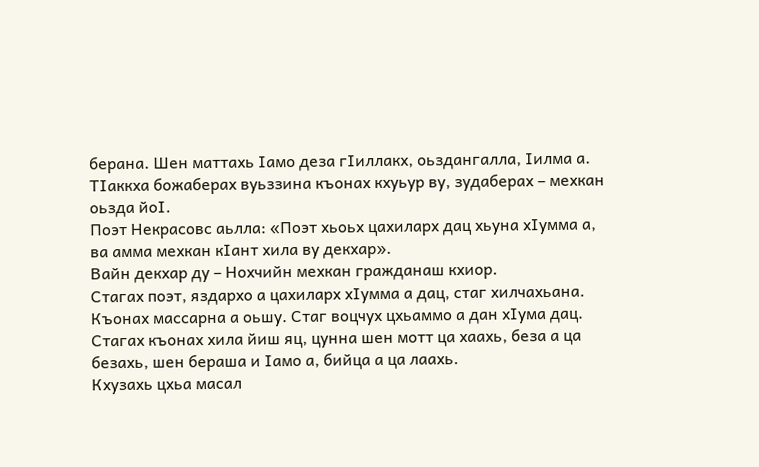берана. Шен маттахь Іамо деза гІиллакх, оьздангалла, Iилма а. ТІаккха божаберах вуьззина къонах кхуьур ву, зудаберах – мехкан оьзда йоІ.
Поэт Некрасовс аьлла: «Поэт хьоьх цахиларх дац хьуна хІумма а, ва амма мехкан кІант хила ву декхар».
Вайн декхар ду – Нохчийн мехкан гражданаш кхиор.
Стагах поэт, яздархо а цахиларх хІумма а дац, стаг хилчахьана. Къонах массарна а оьшу. Стаг воцчух цхьаммо а дан хІума дац. Стагах къонах хила йиш яц, цунна шен мотт ца хаахь, беза а ца безахь, шен бераша и Іамо а, бийца а ца лаахь.
Кхузахь цхьа масал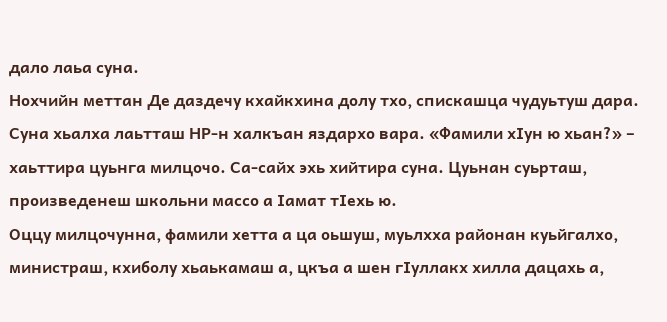дало лаьа суна.
Нохчийн меттан Де даздечу кхайкхина долу тхо, спискашца чудуьтуш дара. Суна хьалха лаьтташ НР-н халкъан яздархо вара. «Фамили хІун ю хьан?» – хаьттира цуьнга милцочо. Са-сайх эхь хийтира суна. Цуьнан суьрташ, произведенеш школьни массо а Іамат тІехь ю.
Оццу милцочунна, фамили хетта а ца оьшуш, муьлхха районан куьйгалхо, министраш, кхиболу хьаькамаш а, цкъа а шен гІуллакх хилла дацахь а,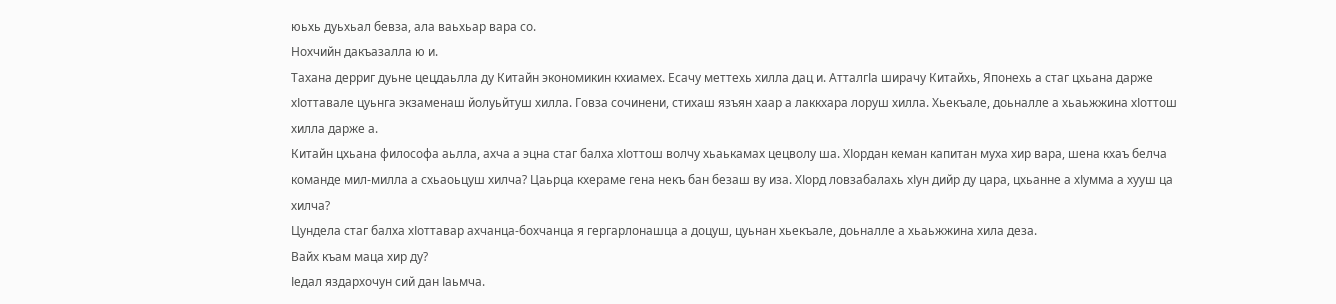юьхь дуьхьал бевза, ала ваьхьар вара со.
Нохчийн дакъазалла ю и.
Тахана дерриг дуьне цецдаьлла ду Китайн экономикин кхиамех. Есачу меттехь хилла дац и. АтталгІа ширачу Китайхь, Японехь а стаг цхьана дарже хІоттавале цуьнга экзаменаш йолуьйтуш хилла. Говза сочинени, стихаш язъян хаар а лаккхара лоруш хилла. Хьекъале, доьналле а хьаьжжина хІоттош хилла дарже а.
Китайн цхьана философа аьлла, ахча а эцна стаг балха хІоттош волчу хьаькамах цецволу ша. ХІордан кеман капитан муха хир вара, шена кхаъ белча команде мил-милла а схьаоьцуш хилча? Цаьрца кхераме гена некъ бан безаш ву иза. ХІорд ловзабалахь хІун дийр ду цара, цхьанне а хІумма а хууш ца хилча?
Цундела стаг балха хІоттавар ахчанца-бохчанца я гергарлонашца а доцуш, цуьнан хьекъале, доьналле а хьаьжжина хила деза.
Вайх къам маца хир ду?
Іедал яздархочун сий дан Іаьмча.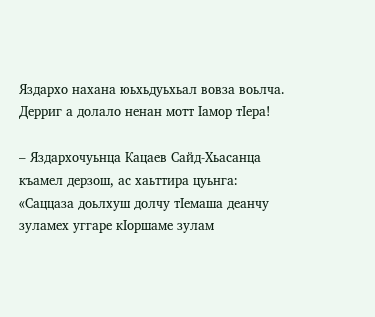Яздархо нахана юьхьдуьхьал вовза воьлча.
Дерриг а долало ненан мотт Іамор тІера!

– Яздархочуьнца Кацаев Сайд-Хьасанца къамел дерзош, ас хаьттира цуьнга: «Саццаза доьлхуш долчу тІемаша деанчу зуламех уггаре кІоршаме зулам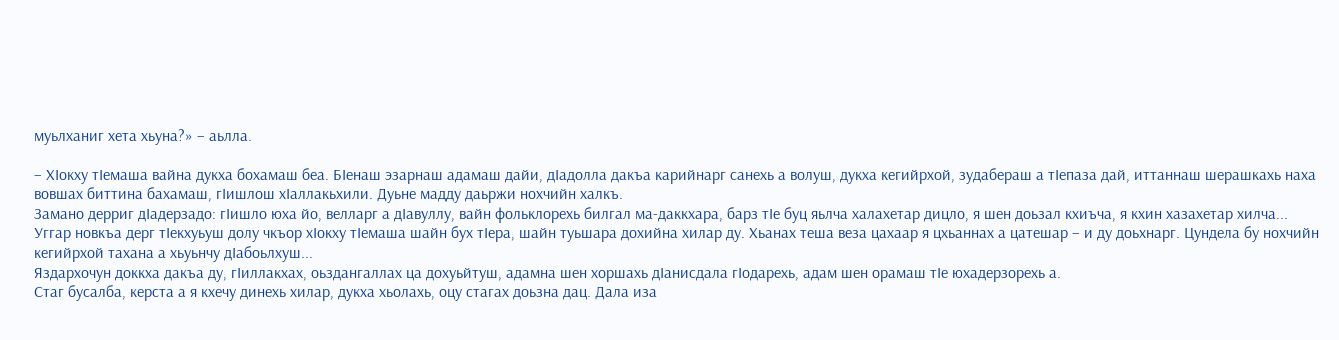муьлханиг хета хьуна?» – аьлла.

– ХІокху тІемаша вайна дукха бохамаш беа. БІенаш эзарнаш адамаш дайи, дІадолла дакъа карийнарг санехь а волуш, дукха кегийрхой, зудабераш а тІепаза дай, иттаннаш шерашкахь наха вовшах биттина бахамаш, гІишлош хІаллакьхили. Дуьне мадду даьржи нохчийн халкъ.
Замано дерриг дІадерзадо: гІишло юха йо, велларг а дІавуллу, вайн фольклорехь билгал ма-даккхара, барз тІе буц яьлча халахетар дицло, я шен доьзал кхиъча, я кхин хазахетар хилча...
Уггар новкъа дерг тІекхуьуш долу чкъор хІокху тІемаша шайн бух тІера, шайн туьшара дохийна хилар ду. Хьанах теша веза цахаар я цхьаннах а цатешар – и ду доьхнарг. Цундела бу нохчийн кегийрхой тахана а хьуьнчу дІабоьлхуш...
Яздархочун доккха дакъа ду, гІиллакхах, оьздангаллах ца дохуьйтуш, адамна шен хоршахь дІанисдала гІодарехь, адам шен орамаш тІе юхадерзорехь а.
Стаг бусалба, керста а я кхечу динехь хилар, дукха хьолахь, оцу стагах доьзна дац. Дала иза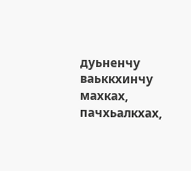дуьненчу ваьккхинчу махках, пачхьалкхах,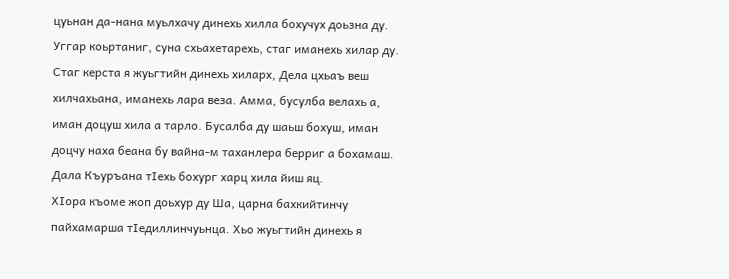цуьнан да-нана муьлхачу динехь хилла бохучух доьзна ду. Уггар коьртаниг, суна схьахетарехь, стаг иманехь хилар ду.
Стаг керста я жуьгтийн динехь хиларх, Дела цхьаъ веш хилчахьана, иманехь лара веза. Амма, бусулба велахь а, иман доцуш хила а тарло. Бусалба ду шаьш бохуш, иман доцчу наха беана бу вайна-м таханлера берриг а бохамаш.
Дала Къуръана тІехь бохург харц хила йиш яц.
ХІора къоме жоп доьхур ду Ша, царна бахкийтинчу пайхамарша тІедиллинчуьнца. Хьо жуьгтийн динехь я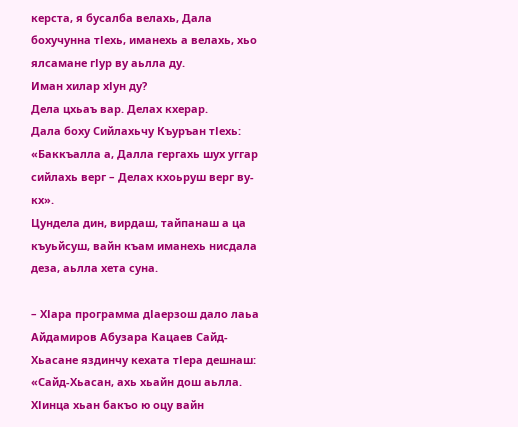керста, я бусалба велахь, Дала бохучунна тІехь, иманехь а велахь, хьо ялсамане гІур ву аьлла ду.
Иман хилар хІун ду?
Дела цхьаъ вар. Делах кхерар.
Дала боху Сийлахьчу Къуръан тІехь: «Баккъалла а, Далла гергахь шух уггар сийлахь верг – Делах кхоьруш верг ву-кх».
Цундела дин, вирдаш, тайпанаш а ца къуьйсуш, вайн къам иманехь нисдала деза, аьлла хета суна.

– ХІара программа дІаерзош дало лаьа Айдамиров Абузара Кацаев Сайд-Хьасане яздинчу кехата тІера дешнаш: «Сайд-Хьасан, ахь хьайн дош аьлла. ХІинца хьан бакъо ю оцу вайн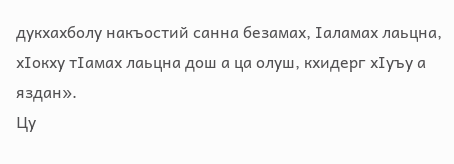дукхахболу накъостий санна безамах, Іаламах лаьцна, хІокху тІамах лаьцна дош а ца олуш, кхидерг хІуъу а яздан».
Цу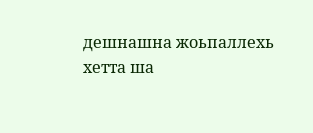дешнашна жоьпаллехь хетта ша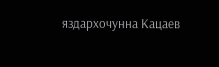яздархочунна Кацаев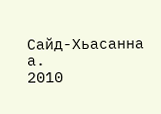Сайд-Хьасанна а.
2010